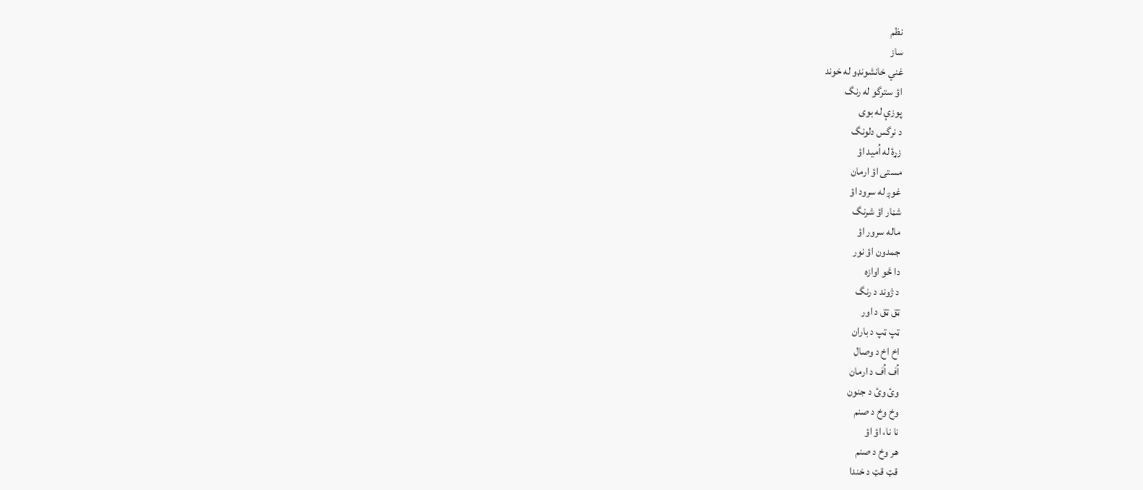نظم
ساز
غني خانشونډو له خوند
اؤ سترگو له رنگ
پوزې له بوی
د نرگس دلونگ
زړۀ له اُميد اؤ
مستی اؤ ارمان
غوږ له سرود اؤ
شڼار اؤ شرنگ
ماله سرور اؤ
جمدون اؤ نور
دا څو اوازه
د ژوند د رنگ
ټق ټق د اور
ټپ ټپ د باران
اخ اخ د وصال
اُف اُف د ارمان
وئ وئ د جنون
وخ وخ د صنم
نا نا، اؤ اؤ
هر وخ د صنم
قټ قټ د خندا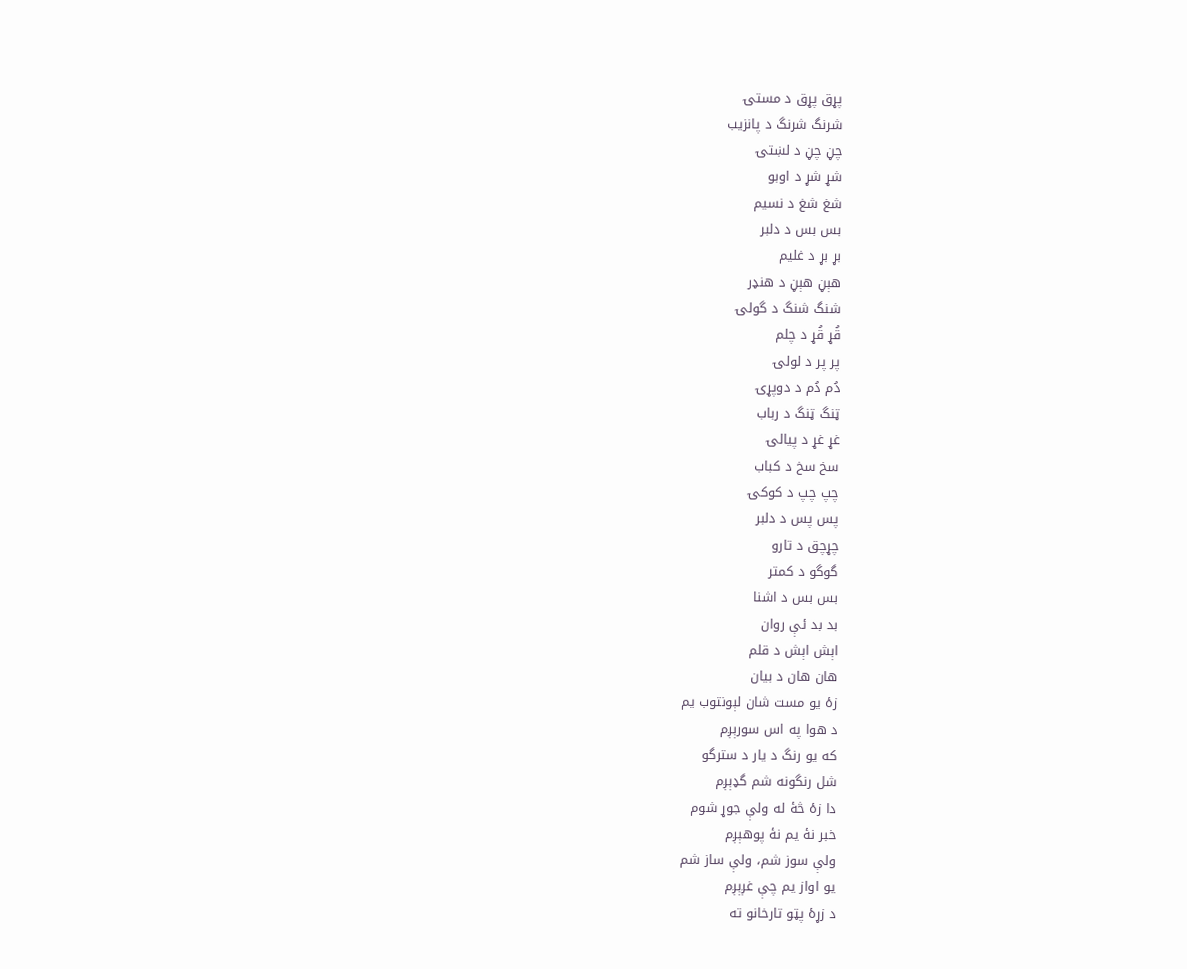پړق پړق د مستۍ
شرنگ شرنگ د پانزيب
چڼ چڼ د لښتۍ
شړ شړ د اوبو
شغ شغ د نسيم
بس بس د دلبر
بړ بړ د غليم
هېڼ هېڼ د هنډر
شنگ شنگ د گولۍ
قُړ قُړ د چلم
پر پر د لولۍ
دُم دُم د دوپړۍ
ټنگ ټنگ د رباب
غړ غړ د پيالۍ
سخ سخ د کباب
چپ چپ د کوکۍ
پس پس د دلبر
چړچق د تارو
گوگو د کمتر
بس بس د اشنا
بد بد ئې روان
اېش اېش د قلم
هان هان د بيان
زۀ يو مست شان لېونتوب يم
د هوا په اس سورېږم
که يو رنگ د يار د سترگو
شل رنگونه شم گډېږم
دا زۀ څۀ له ولې جوړ شوم
خبر نۀ يم نۀ پوهېږم
ولې سوز شم، ولې ساز شم
يو اواز يم چې غږېږم
د زړۀ پټو تارخانو ته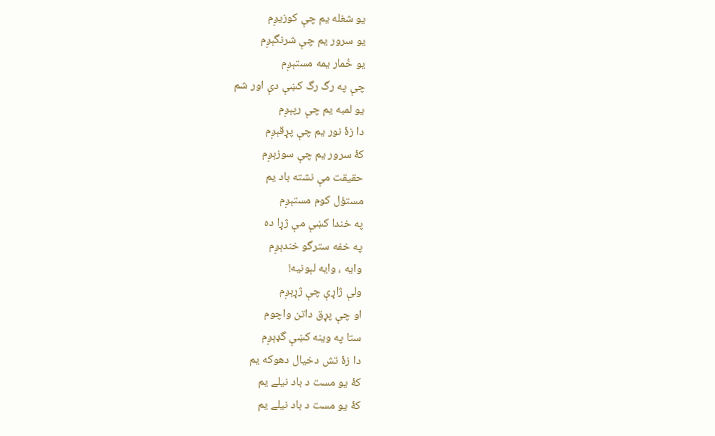يو شغله يم چې کوزيږم
يو سرور يم چې شرنگېږم
يو خُمار يمه مستېږم
چې په رگ رگ کښې دې اور شم
يو لمبه يم چې رپېږم
دا زۀ نور يم چې پړقېږم
کۀ سرور يم چې سوزېږم
حقيقت مې نشته باد يم
مستؤل کوم مستېږم
په خندا کښې مې ژړا ده
په خفه سترگو خندېږم
وايه ، وايه لېونيه!
ولې ژاړې چې ژړېږم
او چې پړق داتن واچوم
ستا په وينه کښې گډېږم
دا زۀ تش دخيال دهوکه يم
کۀ يو مست د باد نيلے يم
کۀ يو مست د باد نيلے يم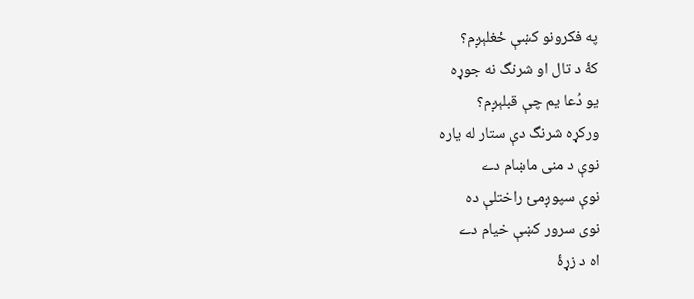په فکرونو کښې ځغلېږم؟
کۀ د تال او شرنگ نه جوړه
يو دُعا يم چې قبلېږم؟
ورکړه شرنگ دې ستار له ياره
نوې د منی ماښام دے
نوې سپوږمئ راختلې ده
نوی سرور کښې خيام دے
اه د زړۀ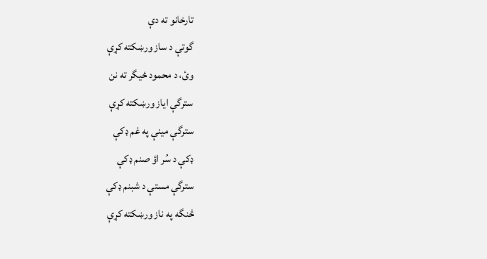تارخانو ته دې
گوتې د ساز ورښکته کړې
وئ، د محمود ځيگر ته نن
سترگې اياز ورښکته کړې
سترگې مينې په غم ډکې
ډکې د سُر اؤ صنم ډکې
سترگې مستې د شبنم ډکې
څنگه په ناز ورښکته کړې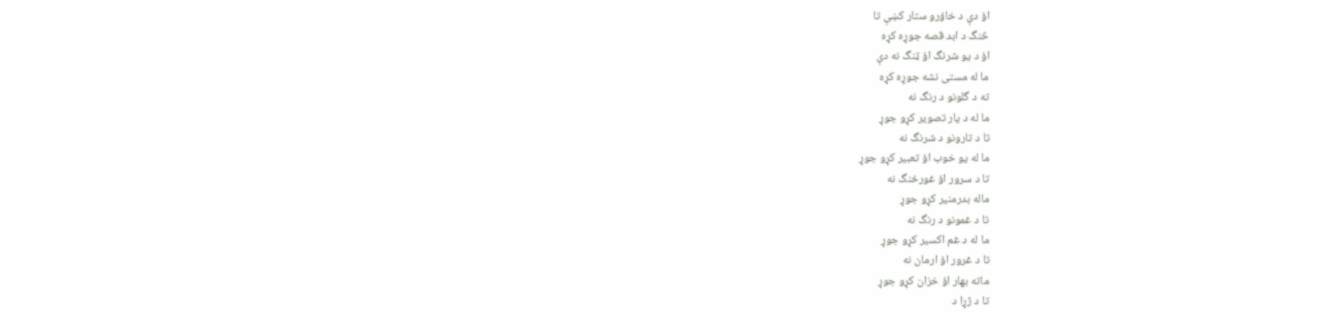اؤ دې د خاؤرو ستار کښې تا
څنگ د ابد قصه جوړه کړه
اؤ د يو شرنگ اؤ ټنگ نه دې
ما له مستی نشه جوړه کړه
ته د گلونو د رنگ نه
ما له د يار تصوير کړو جوړ
تا د تارونو د شرنگ نه
ما له يو خوب اؤ تعبير کړو جوړ
تا د سرور اؤ غورځنگ نه
ماله بدرمنير کړو جوړ
تا د غمونو د رنگ نه
ما له د غم اکسير کړو جوړ
تا د غرور اؤ ارمان نه
ماته بهار اؤ خزان کړو جوړ
تا د ژړا د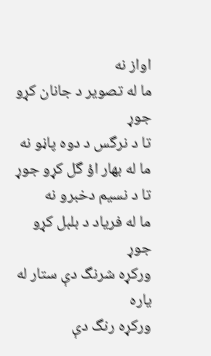اواز نه
ما له تصوير د جانان کړو جوړ
تا د نرگس د دوه پاڼو نه
ما له بهار اؤ گل کړو جوړ
تا د نسيم دخبرو نه
ما له فرياد د بلبل کړو جوړ
ورکړه شرنگ دې ستار له ياره
ورکړه رنگ دې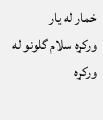خمار له يار
ورکړه سلام گلونو له
ورکړه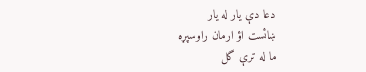دعا دې يار له يار
ښائست اؤ ارمان راوسپړه
ما له ترې گل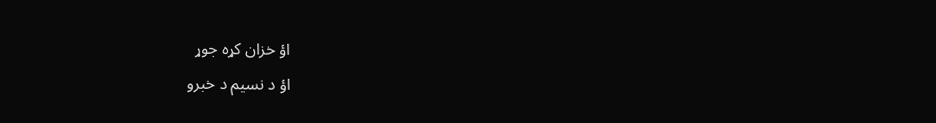اؤ خزان کړه جوړ
اؤ د نسيم د خبرو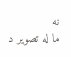نه
ما له تصوير د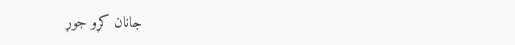جانان کړو جوړ